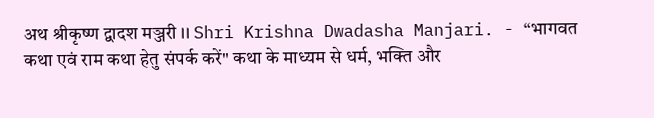अथ श्रीकृष्ण द्वादश मञ्जरी ।। Shri Krishna Dwadasha Manjari. - “भागवत कथा एवं राम कथा हेतु संपर्क करें" कथा के माध्यम से धर्म, भक्ति और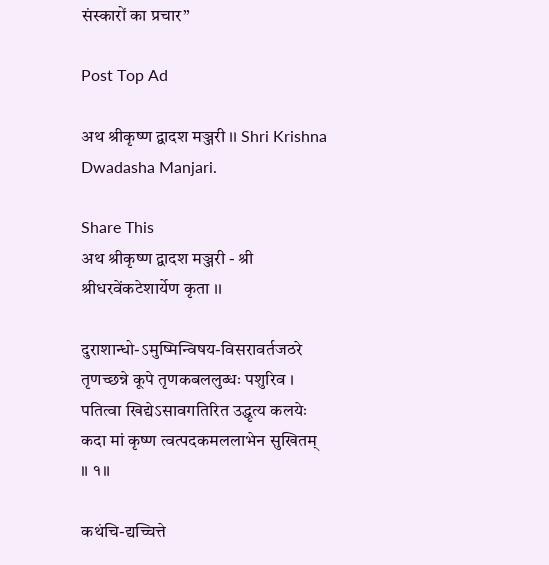संस्कारों का प्रचार”

Post Top Ad

अथ श्रीकृष्ण द्वादश मञ्जरी ।। Shri Krishna Dwadasha Manjari.

Share This
अथ श्रीकृष्ण द्वादश मञ्जरी - श्री श्रीधरवेंकटेशार्येण कृता ।।

दुराशान्धो-ऽमुष्मिन्विषय-विसरावर्तजठरे
तृणच्छन्ने कूपे तृणकबललुब्धः पशुरिव ।
पतित्वा खिद्येऽसावगतिरित उद्धृत्य कलयेः
कदा मां कृष्ण त्वत्पदकमललाभेन सुखितम् ॥ १॥

कथंचि-द्यच्चित्ते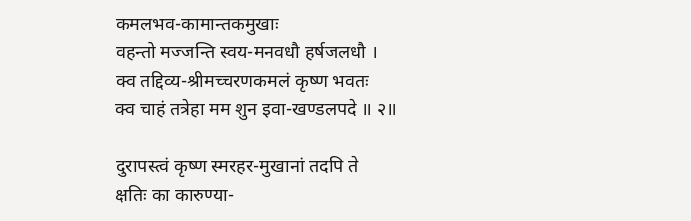कमलभव-कामान्तकमुखाः
वहन्तो मज्जन्ति स्वय-मनवधौ हर्षजलधौ ।
क्व तद्दिव्य-श्रीमच्चरणकमलं कृष्ण भवतः
क्व चाहं तत्रेहा मम शुन इवा-खण्डलपदे ॥ २॥

दुरापस्त्वं कृष्ण स्मरहर-मुखानां तदपि ते
क्षतिः का कारुण्या-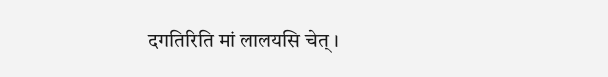दगतिरिति मां लालयसि चेत् ।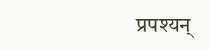प्रपश्यन्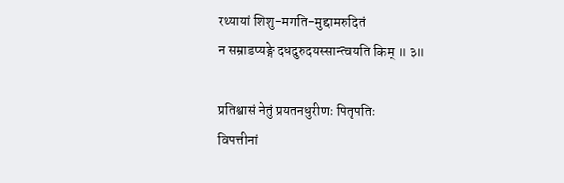रथ्यायां शिशु-मगति-मुद्दामरुदितं
न सम्राडप्यङ्गे दधदुरुदयस्सान्त्वयति किम् ॥ ३॥

प्रतिश्वासं नेतुं प्रयतनधुरीणः पितृपतिः
विपत्तीनां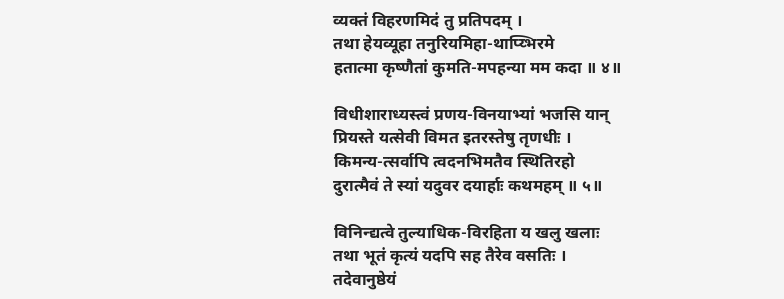व्यक्तं विहरणमिदं तु प्रतिपदम् ।
तथा हेयव्यूहा तनुरियमिहा-थाप्य्भिरमे
हतात्मा कृष्णैतां कुमति-मपहन्या मम कदा ॥ ४॥

विधीशाराध्यस्त्वं प्रणय-विनयाभ्यां भजसि यान्
प्रियस्ते यत्सेवी विमत इतरस्तेषु तृणधीः ।
किमन्य-त्सर्वापि त्वदनभिमतैव स्थितिरहो
दुरात्मैवं ते स्यां यदुवर दयार्हाः कथमहम् ॥ ५॥

विनिन्द्यत्वे तुल्याधिक-विरहिता य खलु खलाः
तथा भूतं कृत्यं यदपि सह तैरेव वसतिः ।
तदेवानुष्ठेयं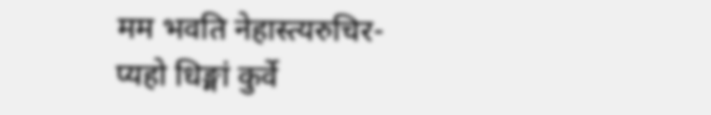मम भवति नेहास्त्यरुचिर-
प्यहो धिङ्मां कुर्वे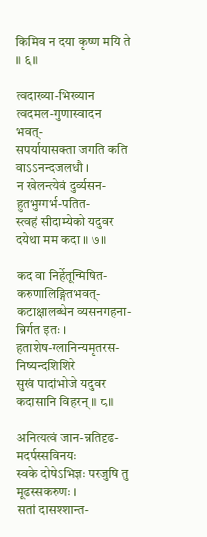किमिव न दया कृष्ण मयि ते ॥ ६॥

त्वदाख्या-भिख्यान त्वदमल-गुणास्वादन भवत्-
सपर्यायासक्ता जगति कति वाऽऽनन्दजलधौ ।
न खेलन्त्येवं दुर्व्यसन-हुतभुग्गर्भ-पतित-
स्त्वहं सीदाम्येको यदुवर दयेथा मम कदा ॥ ७॥

कद वा निर्हेतून्मिषित-करुणालिङ्गितभवत्-
कटाक्षालब्धेन व्यसनगहना-न्निर्गत इतः ।
हताशेष-ग्लानिन्यमृतरस-निष्यन्दशिशिरे
सुखं पादांभोजे यदुवर कदासानि विहरन् ॥ ८॥

अनित्यत्वं जान-न्नतिदृढ-मदर्पस्सविनयः
स्वके दोषेऽभिज्ञः परजुषि तु मूढस्सकरुणः ।
सतां दासश्शान्त-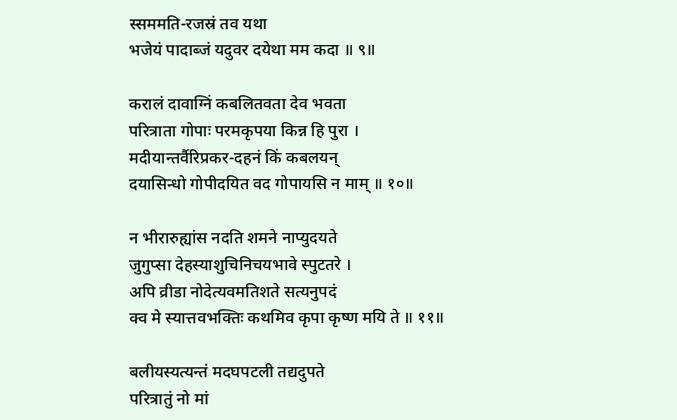स्सममति-रजस्रं तव यथा
भजेयं पादाब्जं यदुवर दयेथा मम कदा ॥ ९॥

करालं दावाग्निं कबलितवता देव भवता
परित्राता गोपाः परमकृपया किन्न हि पुरा ।
मदीयान्तर्वैरिप्रकर-दहनं किं कबलयन्
दयासिन्धो गोपीदयित वद गोपायसि न माम् ॥ १०॥

न भीरारुह्यांस नदति शमने नाप्युदयते
जुगुप्सा देहस्याशुचिनिचयभावे स्पुटतरे ।
अपि व्रीडा नोदेत्यवमतिशते सत्यनुपदं
क्व मे स्यात्तवभक्तिः कथमिव कृपा कृष्ण मयि ते ॥ ११॥

बलीयस्यत्यन्तं मदघपटली तद्यदुपते
परित्रातुं नो मां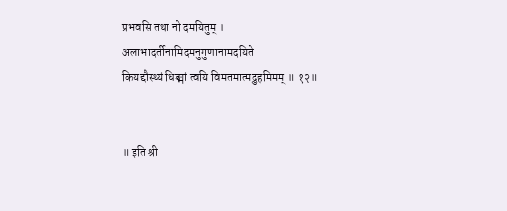प्रभवसि तथा नो दमयितुम् ।
अलाभादर्तीनामिदमनुगुणानामदयिते
कियद्दौस्थ्यं धिङ्मां त्वयि विमतमात्मद्रुहमिमम् ॥ १२॥


॥ इति श्री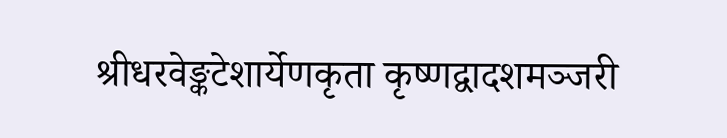श्रीधरवेङ्कटेशार्येणकृता कृष्णद्वादशमञ्जरी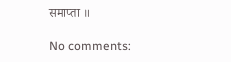समाप्ता ॥

No comments: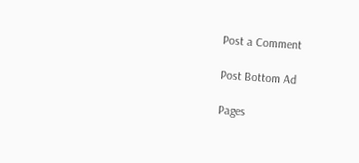Post a Comment

Post Bottom Ad

Pages